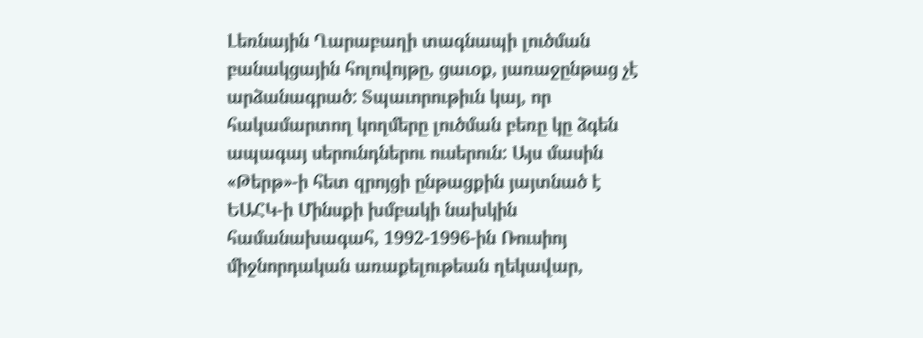Լեռնային Ղարաբաղի տագնապի լուծման բանակցային հոլովոյթը, ցաւօք, յառաջընթաց չէ արձանագրած: Տպաւորութիւն կայ, որ հակամարտող կողմերը լուծման բեռը կը ձգեն ապագայ սերունդներու ուսերուն: Այս մասին «Թերթ»-ի հետ զրոյցի ընթացքին յայտնած է ԵԱՀԿ-ի Մինսքի խմբակի նախկին համանախագահ, 1992-1996-ին Ռուսիոյ միջնորդական առաքելութեան ղեկավար,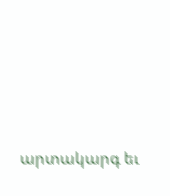արտակարգ եւ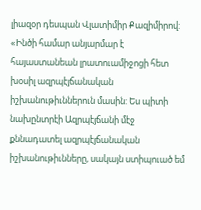լիազօր դեսպան Վլատիմիր Քազիմիրով:
«Ինծի համար անյարմար է հայաստանեան լրատուամիջոցի հետ խօսիլ ազրպէյճանական իշխանութիւններուն մասին: Ես պիտի նախընտրէի Ազրպէյճանի մէջ քննադատել ազրպէյճանական իշխանութիւնները, սակայն ստիպուած եմ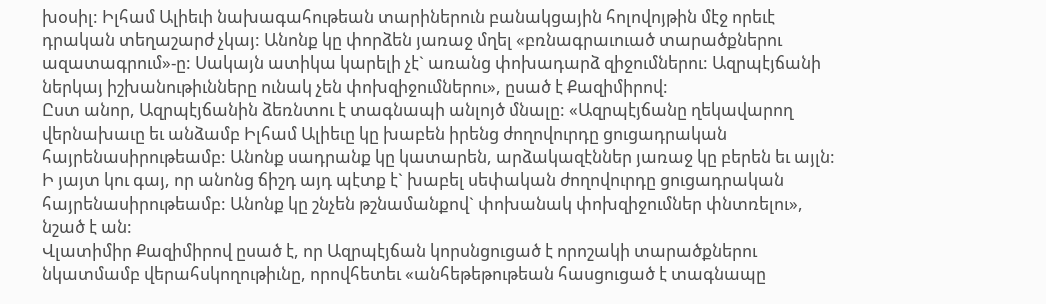խօսիլ: Իլհամ Ալիեւի նախագահութեան տարիներուն բանակցային հոլովոյթին մէջ որեւէ դրական տեղաշարժ չկայ: Անոնք կը փորձեն յառաջ մղել «բռնագրաւուած տարածքներու ազատագրում»-ը: Սակայն ատիկա կարելի չէ` առանց փոխադարձ զիջումներու: Ազրպէյճանի ներկայ իշխանութիւնները ունակ չեն փոխզիջումներու», ըսած է Քազիմիրով:
Ըստ անոր, Ազրպէյճանին ձեռնտու է տագնապի անլոյծ մնալը: «Ազրպէյճանը ղեկավարող վերնախաւը եւ անձամբ Իլհամ Ալիեւը կը խաբեն իրենց ժողովուրդը ցուցադրական հայրենասիրութեամբ: Անոնք սադրանք կը կատարեն, արձակազէններ յառաջ կը բերեն եւ այլն: Ի յայտ կու գայ, որ անոնց ճիշդ այդ պէտք է` խաբել սեփական ժողովուրդը ցուցադրական հայրենասիրութեամբ: Անոնք կը շնչեն թշնամանքով` փոխանակ փոխզիջումներ փնտռելու», նշած է ան:
Վլատիմիր Քազիմիրով ըսած է, որ Ազրպէյճան կորսնցուցած է որոշակի տարածքներու նկատմամբ վերահսկողութիւնը, որովհետեւ «անհեթեթութեան հասցուցած է տագնապը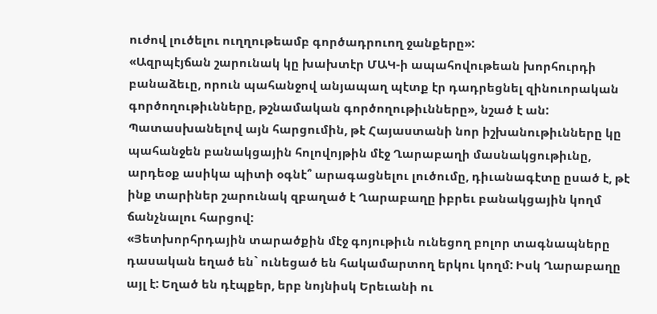ուժով լուծելու ուղղութեամբ գործադրուող ջանքերը»:
«Ազրպէյճան շարունակ կը խախտէր ՄԱԿ-ի ապահովութեան խորհուրդի բանաձեւը, որուն պահանջով անյապաղ պէտք էր դադրեցնել զինուորական գործողութիւնները, թշնամական գործողութիւնները», նշած է ան:
Պատասխանելով այն հարցումին, թէ Հայաստանի նոր իշխանութիւնները կը պահանջեն բանակցային հոլովոյթին մէջ Ղարաբաղի մասնակցութիւնը, արդեօք ասիկա պիտի օգնէ՞ արագացնելու լուծումը, դիւանագէտը ըսած է, թէ ինք տարիներ շարունակ զբաղած է Ղարաբաղը իբրեւ բանակցային կողմ ճանչնալու հարցով:
«Յետխորհրդային տարածքին մէջ գոյութիւն ունեցող բոլոր տագնապները դասական եղած են` ունեցած են հակամարտող երկու կողմ: Իսկ Ղարաբաղը այլ է: Եղած են դէպքեր, երբ նոյնիսկ Երեւանի ու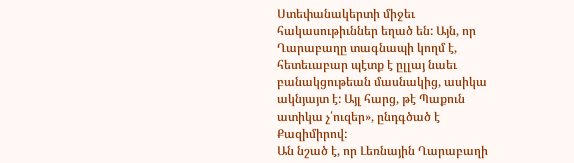Ստեփանակերտի միջեւ հակասութիւններ եղած են: Այն, որ Ղարաբաղը տագնապի կողմ է, հետեւաբար պէտք է ըլլայ նաեւ բանակցութեան մասնակից, ասիկա ակնյայտ է: Այլ հարց, թէ Պաքուն ատիկա չ՛ուզեր», ընդգծած է Քազիմիրով:
Ան նշած է, որ Լեռնային Ղարաբաղի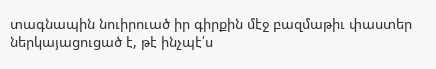տագնապին նուիրուած իր գիրքին մէջ բազմաթիւ փաստեր ներկայացուցած է, թէ ինչպէ՛ս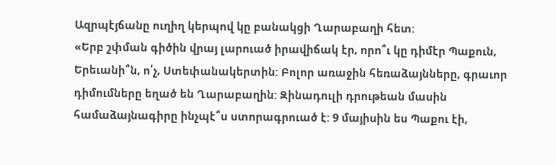Ազրպէյճանը ուղիղ կերպով կը բանակցի Ղարաբաղի հետ:
«Երբ շփման գիծին վրայ լարուած իրավիճակ էր, որո՞ւ կը դիմէր Պաքուն, Երեւանի՞ն, ո՛չ, Ստեփանակերտին: Բոլոր առաջին հեռաձայնները, գրաւոր դիմումները եղած են Ղարաբաղին: Զինադուլի դրութեան մասին համաձայնագիրը ինչպէ՞ս ստորագրուած է: 9 մայիսին ես Պաքու էի,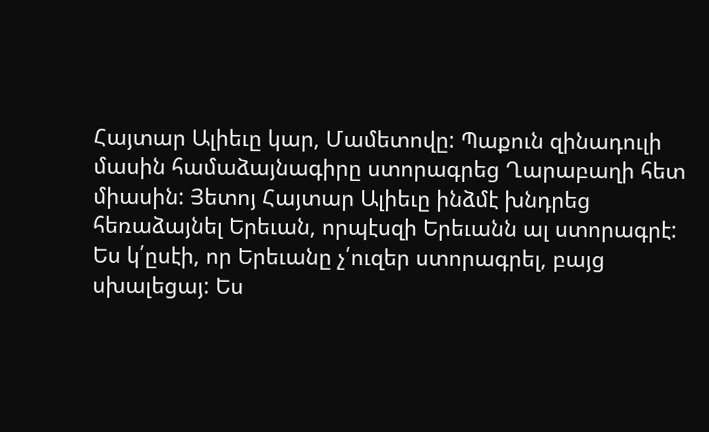Հայտար Ալիեւը կար, Մամետովը: Պաքուն զինադուլի մասին համաձայնագիրը ստորագրեց Ղարաբաղի հետ միասին: Յետոյ Հայտար Ալիեւը ինձմէ խնդրեց հեռաձայնել Երեւան, որպէսզի Երեւանն ալ ստորագրէ: Ես կ՛ըսէի, որ Երեւանը չ՛ուզեր ստորագրել, բայց սխալեցայ: Ես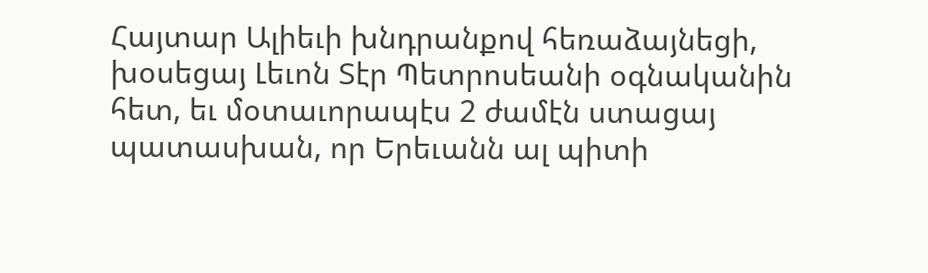Հայտար Ալիեւի խնդրանքով հեռաձայնեցի, խօսեցայ Լեւոն Տէր Պետրոսեանի օգնականին հետ, եւ մօտաւորապէս 2 ժամէն ստացայ պատասխան, որ Երեւանն ալ պիտի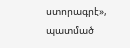ստորագրէ», պատմած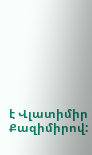է Վլատիմիր Քազիմիրով: